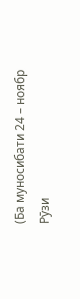(Ба муносибати 24 – ноябр Рӯзи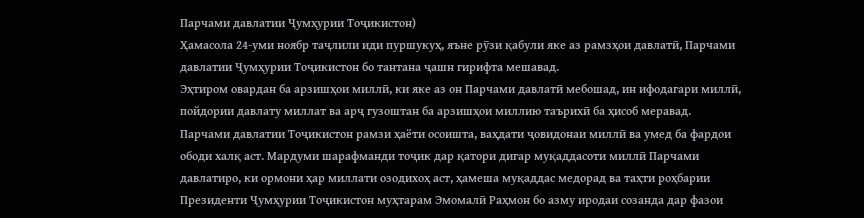Парчами давлатии Ҷумҳурии Тоҷикистон)
Ҳамасола 24-уми ноябр таҷлили иди пуршукуҳ, яъне рӯзи қабули яке аз рамзҳои давлатӣ, Парчами давлатии Ҷумҳурии Тоҷикистон бо тантана ҷашн гирифта мешавад.
Эҳтиром овардан ба арзишҳои миллӣ, ки яке аз он Парчами давлатӣ мебошад, ин ифодагари миллӣ, пойдории давлату миллат ва арҷ гузоштан ба арзишҳои миллию таърихӣ ба ҳисоб меравад.
Парчами давлатии Тоҷикистон рамзи ҳаёти осоишта, ваҳдати ҷовидонаи миллӣ ва умед ба фардои ободи халқ аст. Мардуми шарафманди тоҷик дар қатори дигар муқаддасоти миллӣ Парчами давлатиро, ки ормони ҳар миллати озодихоҳ аст, ҳамеша муқаддас медорад ва таҳти роҳбарии Президенти Ҷумҳурии Тоҷикистон муҳтарам Эмомалӣ Раҳмон бо азму иродаи созанда дар фазои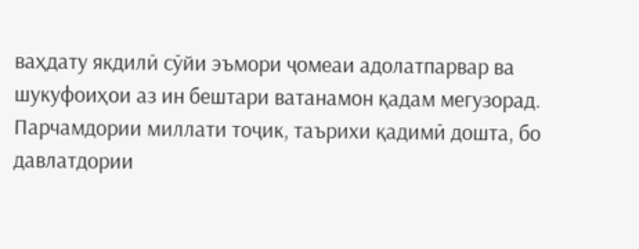ваҳдату якдилӣ сӯйи эъмори ҷомеаи адолатпарвар ва шукуфоиҳои аз ин бештари ватанамон қадам мегузорад.
Парчамдории миллати тоҷик, таърихи қадимӣ дошта, бо давлатдории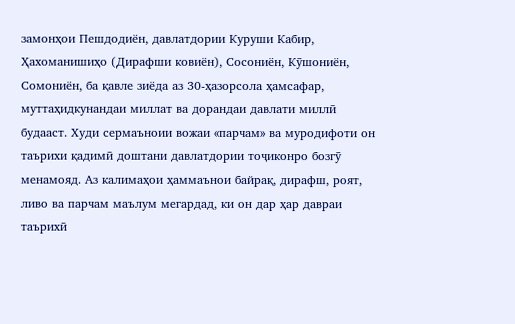замонҳои Пешдодиён, давлатдории Куруши Кабир, Ҳахоманишиҳо (Дирафши ковиён), Сосониён, Кӯшониён, Сомониён, ба қавле зиёда аз 30-ҳазорсола ҳамсафар, муттаҳидкунандаи миллат ва дорандаи давлати миллӣ будааст. Худи сермаъноии вожаи «парчам» ва муродифоти он таърихи қадимӣ доштани давлатдории тоҷиконро бозгӯ менамояд. Аз калимаҳои ҳаммаънои байрақ, дирафш, роят, ливо ва парчам маълум мегардад, ки он дар ҳар давраи таърихӣ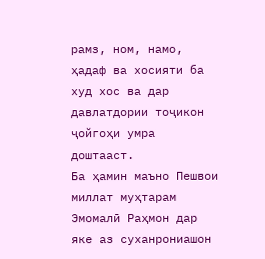рамз, ном, намо, ҳадаф ва хосияти ба худ хос ва дар давлатдории тоҷикон ҷойгоҳи умра доштааст.
Ба ҳамин маъно Пешвои миллат муҳтарам Эмомалӣ Раҳмон дар яке аз суханрониашон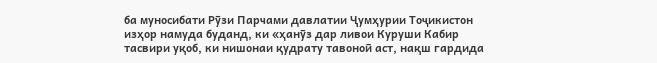ба муносибати Рӯзи Парчами давлатии Ҷумҳурии Тоҷикистон изҳор намуда буданд, ки «ҳанӯз дар ливои Куруши Кабир тасвири уқоб, ки нишонаи қудрату тавоноӣ аст, нақш гардида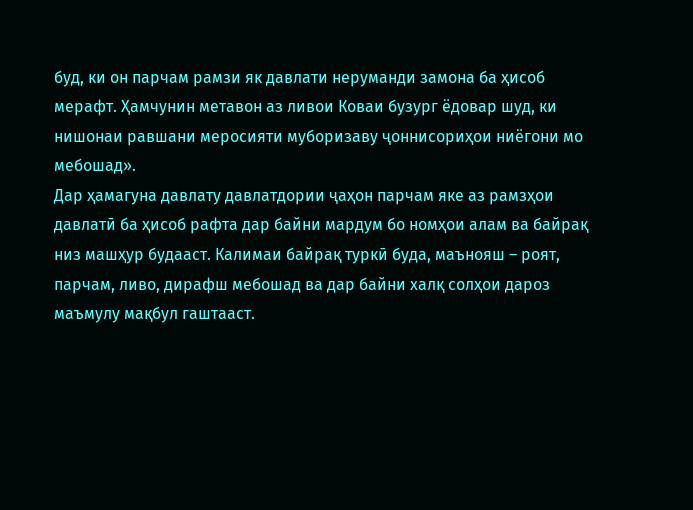буд, ки он парчам рамзи як давлати неруманди замона ба ҳисоб мерафт. Ҳамчунин метавон аз ливои Коваи бузург ёдовар шуд, ки нишонаи равшани меросияти муборизаву ҷоннисориҳои ниёгони мо мебошад».
Дар ҳамагуна давлату давлатдории ҷаҳон парчам яке аз рамзҳои давлатӣ ба ҳисоб рафта дар байни мардум бо номҳои алам ва байрақ низ машҳур будааст. Калимаи байрақ туркӣ буда, маънояш – роят, парчам, ливо, дирафш мебошад ва дар байни халқ солҳои дароз маъмулу мақбул гаштааст.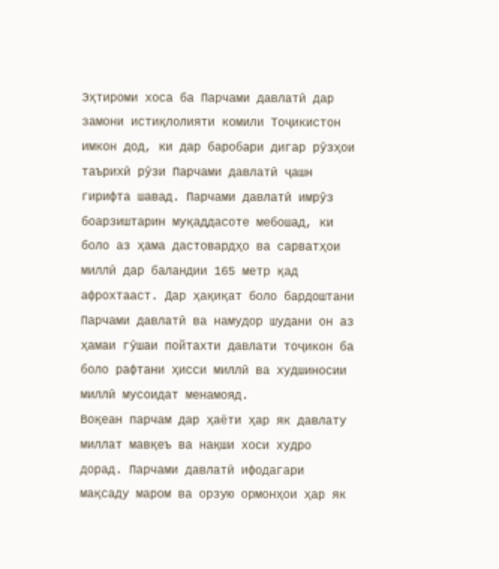Эҳтироми хоса ба Парчами давлатӣ дар замони истиқлолияти комили Тоҷикистон имкон дод, ки дар баробари дигар рӯзҳои таърихӣ рӯзи Парчами давлатӣ ҷашн гирифта шавад. Парчами давлатӣ имрӯз боарзиштарин муқаддасоте мебошад, ки боло аз ҳама дастовардҳо ва сарватҳои миллӣ дар баландии 165 метр қад афрохтааст. Дар ҳақиқат боло бардоштани Парчами давлатӣ ва намудор шудани он аз ҳамаи гӯшаи пойтахти давлати тоҷикон ба боло рафтани ҳисси миллӣ ва худшиносии миллӣ мусоидат менамояд.
Воқеан парчам дар ҳаёти ҳар як давлату миллат мавқеъ ва нақши хоси худро дорад. Парчами давлатӣ ифодагари мақсаду маром ва орзую ормонҳои ҳар як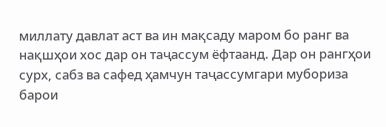миллату давлат аст ва ин мақсаду маром бо ранг ва нақшҳои хос дар он таҷассум ёфтаанд. Дар он рангҳои сурх, сабз ва сафед ҳамчун таҷассумгари мубориза барои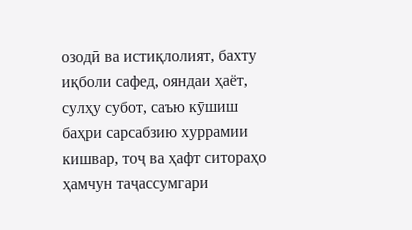озодӣ ва истиқлолият, бахту иқболи сафед, ояндаи ҳаёт, сулҳу субот, саъю кӯшиш баҳри сарсабзию хуррамии кишвар, тоҷ ва ҳафт ситораҳо ҳамчун таҷассумгари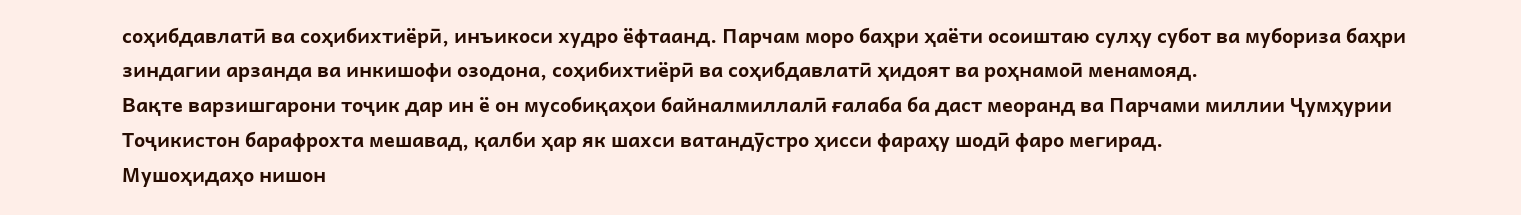соҳибдавлатӣ ва соҳибихтиёрӣ, инъикоси худро ёфтаанд. Парчам моро баҳри ҳаёти осоиштаю сулҳу субот ва мубориза баҳри зиндагии арзанда ва инкишофи озодона, соҳибихтиёрӣ ва соҳибдавлатӣ ҳидоят ва роҳнамоӣ менамояд.
Вақте варзишгарони тоҷик дар ин ё он мусобиқаҳои байналмиллалӣ ғалаба ба даст меоранд ва Парчами миллии Ҷумҳурии Тоҷикистон барафрохта мешавад, қалби ҳар як шахси ватандӯстро ҳисси фараҳу шодӣ фаро мегирад.
Мушоҳидаҳо нишон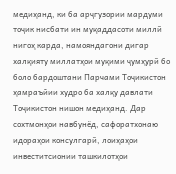медиҳанд, ки ба арҷгузории мардуми тоҷик нисбати ин муқаддасоти миллӣ нигоҳ карда, намояндагони дигар халқияту миллатҳои муқими ҷумҳурӣ бо боло бардоштани Парчами Тоҷикистон ҳамраъйии худро ба халқу давлати Тоҷикистон нишон медиҳанд. Дар сохтмонҳои навбунёд, сафоратхонаю идораҳои консулгарӣ, лоиҳаҳои инвеститсионии ташкилотҳои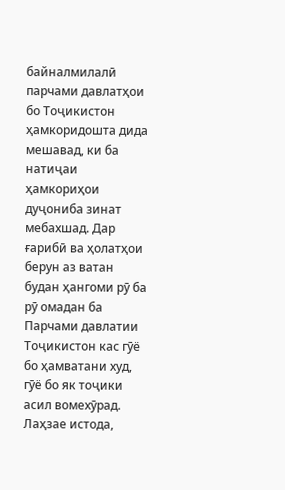байналмилалӣ парчами давлатҳои бо Тоҷикистон ҳамкоридошта дида мешавад, ки ба натиҷаи ҳамкориҳои дуҷониба зинат мебахшад. Дар ғарибӣ ва ҳолатҳои берун аз ватан будан ҳангоми рӯ ба рӯ омадан ба Парчами давлатии Тоҷикистон кас гӯё бо ҳамватани худ, гӯё бо як тоҷики асил вомехӯрад. Лаҳзае истода,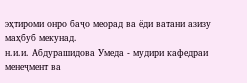эҳтироми онро баҷо меорад ва ёди ватани азизу маҳбуб мекунад.
н.и.и. Абдурашидова Умеда - мудири кафедраи менеҷмент ва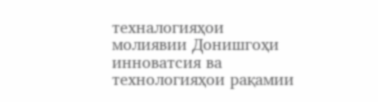техналогияҳои молиявии Донишгоҳи инноватсия ва технологияҳои рақамии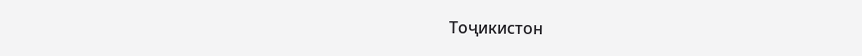Тоҷикистон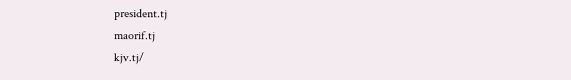president.tj
maorif.tj
kjv.tj/